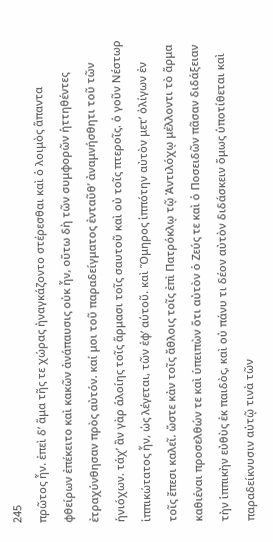245
πρῶτος ἦν. ἐπεὶ δʼ ἅμα τῆς τε χώρας ἠναγκάζοντο στέρεσθαι καὶ ὁ λοιμὸς ἅπαντα φθείρων ἐπέκειτο καὶ κακῶν ἀνάπαυσις οὐκ ἦν, οὕτω δὴ τῶν συμφορῶν ἡττηθέντες ἐτραχύνθησαν πρὸς αὐτόν. καί μοι τοῦ παραδείγματος ἐνταῦθʼ ἀναμνήσθητι τοῦ τῶν ἡνιόχων. τάχʼ ἂν γὰρ ἁλοίης τοῖς ἅρμασι τοῖς σαυτοῦ καὶ οὐ τοῖς πτεροῖς. ὁ γοῦν Νέστωρ ἱππικώτατος ἦν, ὡς λέγεται, τῶν ἐφʼ αὑτοῦ. καὶ Ὅμηρος ἱππότην αὐτὸν μετʼ ὀλίγων ἐν τοῖς ἔπεσι καλεῖ. ὥστε κἀν τοῖς ἄθλοις τοῖς ἐπὶ Πατρόκλῳ τῷ Ἀντιλόχῳ μέλλοντι τὸ ἅρμα καθιέναι προσελθών τε καὶ ὑπειπὼν ὅτι αὐτὸν ὁ Ζεύς τε καὶ ὁ Ποσειδῶν πᾶσαν διδάξειαν τὴν ἱππικὴν εὐθὺς ἐκ παιδὸς, καὶ οὐ πάνυ τι δέον αὐτὸν διδάσκειν ὅμως ὑποτίθεται καὶ παραδείκνυσιν αὐτῷ τινὰ τῶν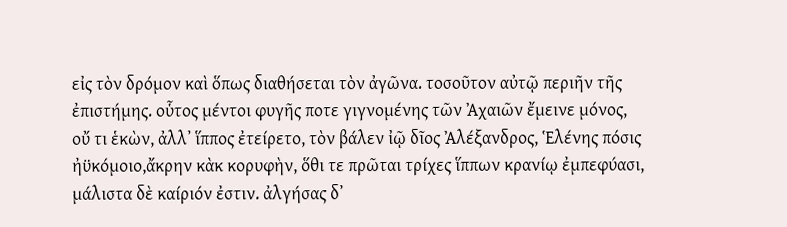εἰς τὸν δρόμον καὶ ὅπως διαθήσεται τὸν ἀγῶνα. τοσοῦτον αὐτῷ περιῆν τῆς ἐπιστήμης. οὗτος μέντοι φυγῆς ποτε γιγνομένης τῶν Ἀχαιῶν ἔμεινε μόνος, οὔ τι ἑκὼν, ἀλλʼ ἵππος ἐτείρετο, τὸν βάλεν ἰῷ δῖος Ἀλέξανδρος, Ἑλένης πόσις ἠϋκόμοιο,ἄκρην κὰκ κορυφὴν, ὅθι τε πρῶται τρίχες ἵππων κρανίῳ ἐμπεφύασι, μάλιστα δὲ καίριόν ἐστιν. ἀλγήσας δʼ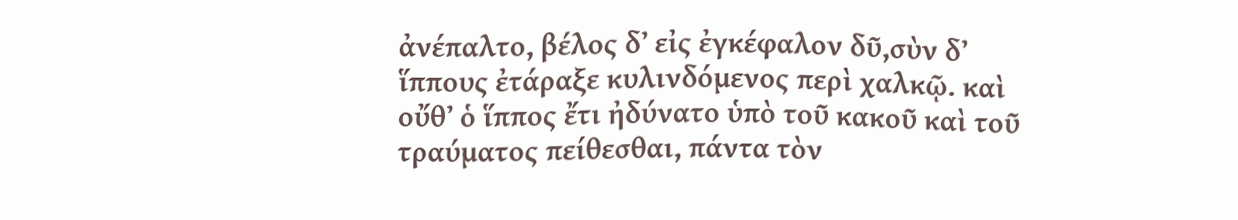ἀνέπαλτο, βέλος δʼ εἰς ἐγκέφαλον δῦ,σὺν δʼ ἵππους ἐτάραξε κυλινδόμενος περὶ χαλκῷ. καὶ οὔθʼ ὁ ἵππος ἔτι ἠδύνατο ὑπὸ τοῦ κακοῦ καὶ τοῦ τραύματος πείθεσθαι, πάντα τὸν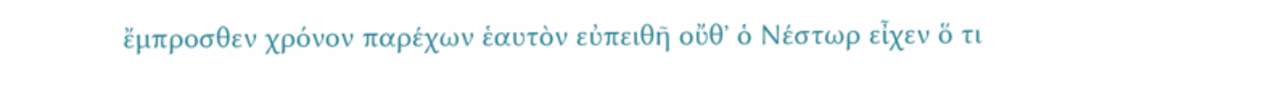ἔμπροσθεν χρόνον παρέχων ἑαυτὸν εὐπειθῆ οὔθʼ ὁ Νέστωρ εἶχεν ὅ τι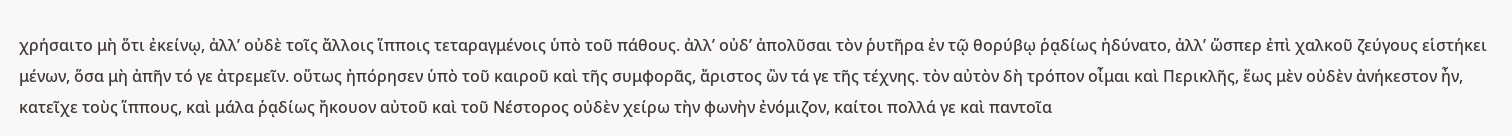χρήσαιτο μὴ ὅτι ἐκείνῳ, ἀλλʼ οὐδὲ τοῖς ἄλλοις ἵπποις τεταραγμένοις ὑπὸ τοῦ πάθους. ἀλλʼ οὐδʼ ἀπολῦσαι τὸν ῥυτῆρα ἐν τῷ θορύβῳ ῥᾳδίως ἠδύνατο, ἀλλʼ ὥσπερ ἐπὶ χαλκοῦ ζεύγους εἱστήκει μένων, ὅσα μὴ ἀπῆν τό γε ἀτρεμεῖν. οὕτως ἠπόρησεν ὑπὸ τοῦ καιροῦ καὶ τῆς συμφορᾶς, ἄριστος ὢν τά γε τῆς τέχνης. τὸν αὐτὸν δὴ τρόπον οἶμαι καὶ Περικλῆς, ἕως μὲν οὐδὲν ἀνήκεστον ἦν, κατεῖχε τοὺς ἵππους, καὶ μάλα ῥᾳδίως ἤκουον αὐτοῦ καὶ τοῦ Νέστορος οὐδὲν χείρω τὴν φωνὴν ἐνόμιζον, καίτοι πολλά γε καὶ παντοῖα